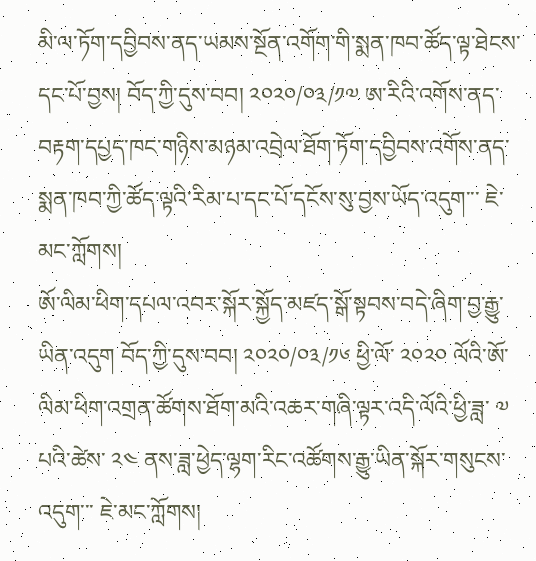མི་ལ་ཏོག་དབྱིབས་ནད་ཡམས་སྔོན་འགོག་གི་སྨན་ཁབ་ཚོད་ལྟ་ཐེངས་དང་པོ་བྱས། བོད་ཀྱི་དུས་བབ། ༢༠༢༠/༠༣/༡༧ ཨ་རིའི་འགོས་ནད་བརྟག་དཔྱད་ཁང་གཉིས་མཉམ་འབྲེལ་ཐོག་ཏོག་དབྱིབས་འགོས་ནད་སྨན་ཁབ་ཀྱི་ཚོད་ལྟའི་རིམ་པ་དང་པོ་དངོས་སུ་བྱས་ཡོད་འདུག་་་ ཇེ་མང་ཀློགས།
ཨོ་ལིམ་ཕིག་དཔལ་འབར་སྐོར་སྐྱོད་མཛད་སྒོ་སྟབས་བདེ་ཞིག་བྱ་རྒྱུ་ཡིན་འདུག བོད་ཀྱི་དུས་བབ། ༢༠༢༠/༠༣/༡༦ ཕྱི་ལོ་ ༢༠༢༠ ལོའི་ཨོ་ལིམ་ཕིག་འགྲན་ཚོགས་ཐོག་མའི་འཆར་གཞི་ལྟར་འདི་ལོའི་ཕྱི་ཟླ་ ༧ པའི་ཚེས་ ༢༤ ནས་ཟླ་ཕྱེད་ལྷག་རིང་འཚོགས་རྒྱུ་ཡིན་སྐོར་གསུངས་འདུག་་་ ཇེ་མང་ཀློགས།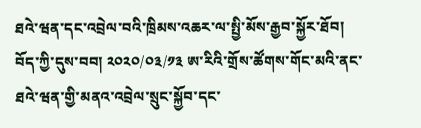ཐའེ་ཝན་དང་འབྲེལ་བའི་ཁྲིམས་འཆར་ལ་སྤྱི་མོས་རྒྱབ་སྐྱོར་ཐོབ། བོད་ཀྱི་དུས་བབ། ༢༠༢༠/༠༣/༡༣ ཨ་རིའི་གྲོས་ཚོགས་གོང་མའི་ནང་ཐའེ་ཝན་གྱི་མནའ་འབྲེལ་སྲུང་སྐྱོབ་དང་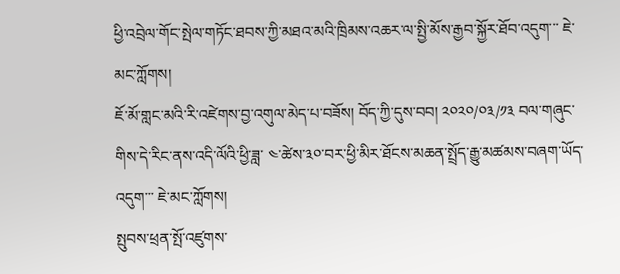ཕྱི་འབྲེལ་གོང་སྤེལ་གཏོང་ཐབས་ཀྱི་མཐའ་མའི་ཁྲིམས་འཆར་ལ་སྤྱི་མོས་རྒྱབ་སྐྱོར་ཐོབ་འདུག་་་ ཇེ་མང་ཀློགས།
ཇོ་མོ་གླང་མའི་རི་འཛེགས་བྱ་འགུལ་མེད་པ་བཟོས། བོད་ཀྱི་དུས་བབ། ༢༠༢༠/༠༣/༡༣ བལ་གཞུང་གིས་དེ་རིང་ནས་འདི་ལོའི་ཕྱི་ཟླ་ ༤་ཚེས་༣༠་བར་ཕྱི་མིར་ཐོངས་མཆན་སྤྲོད་རྒྱུ་མཚམས་བཞག་ཡོད་འདུག་་་ ཇེ་མང་ཀློགས།
སྤུབས་ཕྲན་སྤོ་འཛུགས་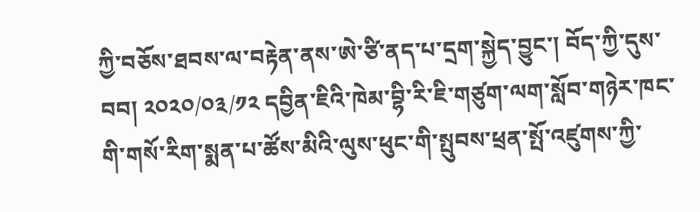ཀྱི་བཅོས་ཐབས་ལ་བརྟེན་ནས་ཨེ་ཙི་ནད་པ་དྲག་སྐྱེད་བྱུང་། བོད་ཀྱི་དུས་བབ། ༢༠༢༠/༠༣/༡༢ དབྱིན་ཇིའི་ཁེམ་བྷི་རི་ཇི་གཙུག་ལག་སློབ་གཉེར་ཁང་གི་གསོ་རིག་སྨན་པ་ཚོས་མིའི་ལུས་ཕུང་གི་སྤུབས་ཕྲན་སྤོ་འཛུགས་ཀྱི་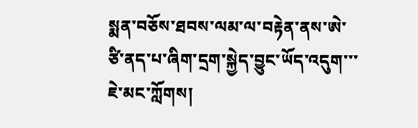སྨན་བཅོས་ཐབས་ལམ་ལ་བརྟེན་ནས་ཨེ་ཙི་ནད་པ་ཞིག་དྲག་སྐྱེད་བྱུང་ཡོད་འདུག་་་ ཇེ་མང་ཀློགས།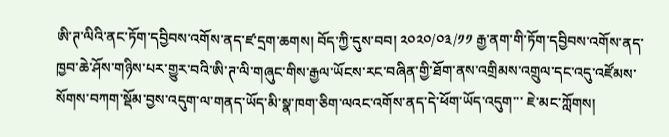ཨི་ཊ་ལིའི་ནང་ཏོག་དབྱིབས་འགོས་ནད་ཛ་དྲག་ཆགས། བོད་ཀྱི་དུས་བབ། ༢༠༢༠/༠༣/༡༡ རྒྱ་ནག་གི་ཏོག་དབྱིབས་འགོས་ནད་ཁྱབ་ཆེ་ཤོས་གཉིས་པར་གྱུར་བའི་ཨི་ཊ་ལི་གཞུང་གིས་རྒྱལ་ཡོངས་རང་བཞིན་གྱི་ཐོག་ནས་འགྲིམས་འགྲུལ་དང་འདུ་འཛོམས་སོགས་བཀག་སྡོམ་བྱས་འདུག་ལ་གནད་ཡོད་མི་སྣ་ཁག་ཅིག་ལའང་འགོས་ནད་དེ་ཕོག་ཡོད་འདུག་་་ ཇེ་མང་ཀློགས།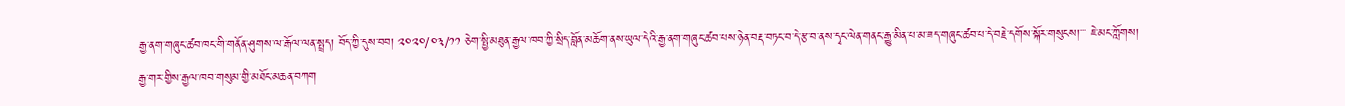རྒྱ་ནག་གཞུང་ཚབ་ཁང་གི་གནོན་ཤུགས་ལ་རྒོལ་ལན་སྤྲད། བོད་ཀྱི་དུས་བབ། ༢༠༢༠/༠༣/༡༡ ཅེག་སྤྱི་མཐུན་རྒྱལ་ཁབ་ཀྱི་སྲིད་བློན་མཆོག་ནས་ཡུལ་དེའི་རྒྱ་ནག་གཞུང་ཚབ་པས་ཉེན་བརྡ་བཏང་བ་དེ་རྩ་བ་ནས་དྭང་ལེན་གནང་རྒྱུ་མིན་པ་མ་ཟད་གཞུང་ཚབ་པ་དེ་བརྗེ་དགོས་སྐོར་གསུངས།་་་ ཇེ་མང་ཀློགས།
རྒྱ་གར་གྱིས་རྒྱལ་ཁབ་གསུམ་གྱི་མཐོང་མཆན་བཀག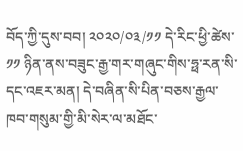བོད་ཀྱི་དུས་བབ། ༢༠༢༠/༠༣/༡༡ དེ་རིང་ཕྱི་ཚེས་ ༡༡ ཉིན་ནས་བཟུང་རྒྱ་གར་གཞུང་གིས་ཧྥ་རན་སི་དང་འཇར་མན། དེ་བཞིན་སི་པིན་བཅས་རྒྱལ་ཁབ་གསུམ་གྱི་མི་སེར་ལ་མཐོང་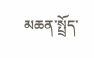མཆན་སྤྲོད་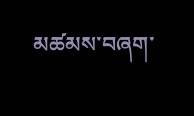མཚམས་བཞག་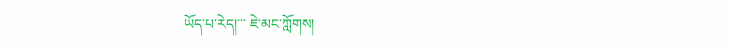ཡོད་པ་རེད།་་་ ཇེ་མང་ཀློགས།